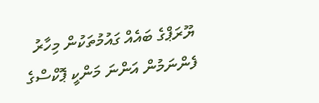ޔޫރަޕްގެ ބައެއް ގައުމުތަކުން މިހާރު ފެންނަމުން އަންނަ މަންކީ ޕޮކްސްގެ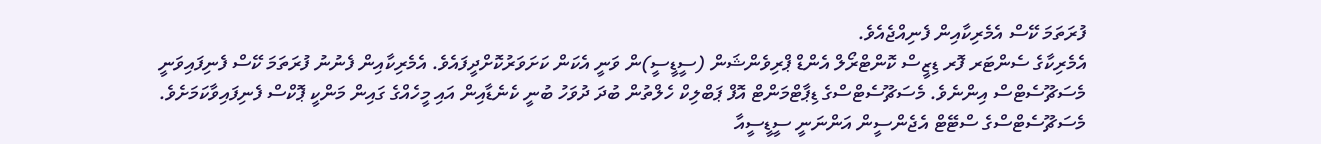ފުރަތަމަ ކޭސް އެމެރިކާއިން ފެނިއްޖެއެވެ.
އެމެރިކާގެ ސެންޓަރ ފޮރ ޑިޒީސް ކޮންޓްރޯލް އެންޑް ޕްރިވެންޝަން (ސީޑީސީ)ން ވަނީ އެކަން ކަށަވަރުކޮށްދީފައެވެ. އެމެރިކާއިން ފެނުނު ފުރަތަމަ ކޭސް ފެނިފައިވަނީ މެސަޗޫސެޓްސް އިންނެވެ. މެސަޗޫސެޓްސްގެ ޑިޕާޓްމަންޓް އޮފް ޕަބްލިކް ހެލްތުން ބުދަ ދުވަހު ބުނީ ކެނެޑާއިން އައި މީހެއްގެ ގައިން މަންކީ ޕޮކްސް ފެނިފައިވާކަމަށެވެ.
މެސަޗޫސެޓްސްގެ ސްޓޭޓް އެޖެންސީން އަންނަނީ ސީޑީސީއާ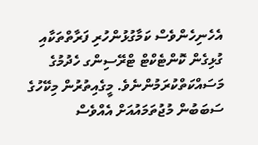އެހެނިހެންވެސް ކަމާގުޅުންހުރި ފަރާތްތަކާއި ގުޅިގެން ކޮންޓެކްޓް ޓްރޭސިންގ ހެދުމުގެ މަސައްކަތްކުރަމުންނެވެ. މީގެއިތުރުން މިކޭހުގެ ސަބަބުން މުޖުތަމައުއަށް އެއްވެސް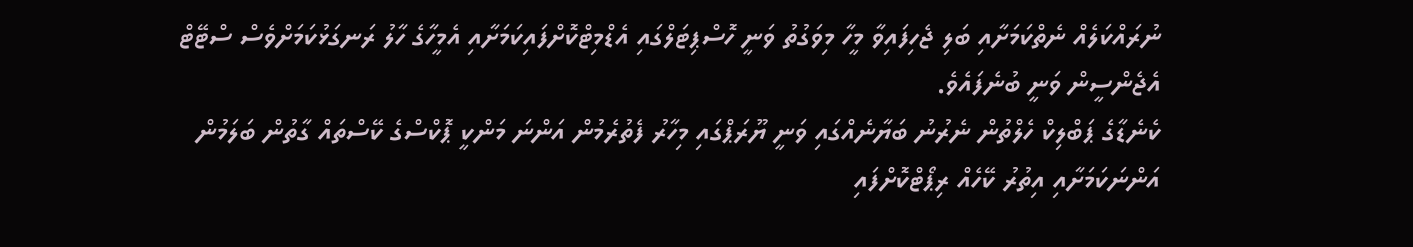ނުރައްކަލެއް ނެތްކަމަށާއި ބަލި ޖެހިފައިވާ މީހާ މިވަގުތު ވަނީ ހޮސްޕިޓަލްގައި އެޑްމިޓްކޮށްފައިކަމަށާއި އެމީހާގެ ހާލު ރަނގަޅުކަމަށްވެސް ސްޓޭޓް އެޖެންސީން ވަނީ ބުނެފައެވެ.
ކެނެޑާގެ ޕަބްލިކް ހެލްތުން ނެރުނު ބަޔާނެއްގައި ވަނީ ޔޫރަޕްގައި މިހާރު ފެތުރެމުން އަންނަ މަންކީ ޕޮކްސްގެ ކޭސްތައް ގާތުން ބަލަމުން އަންނަކަމަށާއި އިތުރު ކޭހެއް ރިޕޯޓްކޮށްފައި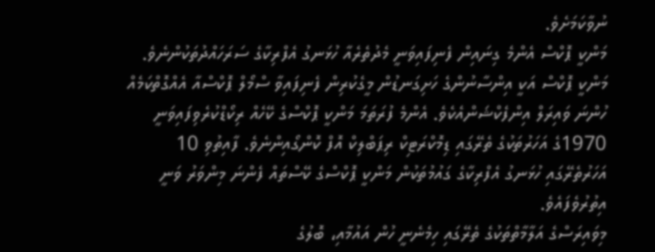ނުވާކަމަށެވެ.
މަންކީ ޕޮކްސް އެންމެ ގިނައިން ފެނިފައިވަނީ މެދުތެރެއާ ހުޅަނގު އެފްރިކާގެ ސަރަހައްދުތަކުންނެވެ. މަންކީ ޕޮކްސް އަކީ އިންސާނުންގެ ހަށިގަނޑުން މީގެކުރިން ފެނިފައިވާ ސްމޯލް ޕޮކްސްއާ އެއްގޮތްކަމެއް ހުންނަ ވައިރަލް އިންފެކްޝަންއެކެވެ. އެންމެ ފުރަތަމަ މަންކީ ޕޮކްސްގެ ކޭހެއް ރިކޯޑްކުރެވިފައިވަނީ 1970ގެ އަހަރުތަކުގެ ތެރޭގައި ޑިމޮކްރަޓިކް ރިޕަބްލިކް އޮފް ކޮންގޯއިންނެވެ. ފާއިތުވި 10 އަހަރުތެރޭގައި ހުޅަނގު އެފްރިކާގެ ގައުމުތަކުން މަންކީ ޕޮކްސްގެ ކޭސްތައް ފެންނަ މިންވަރު ވަނީ އިތުރުވެފައެވެ.
މިވައިރަސްގެ އަލާމާތްތަކުގެ ތެރޭގައި ހިމެނެނީ ހުން އައުމާއި، ބޮލުގެ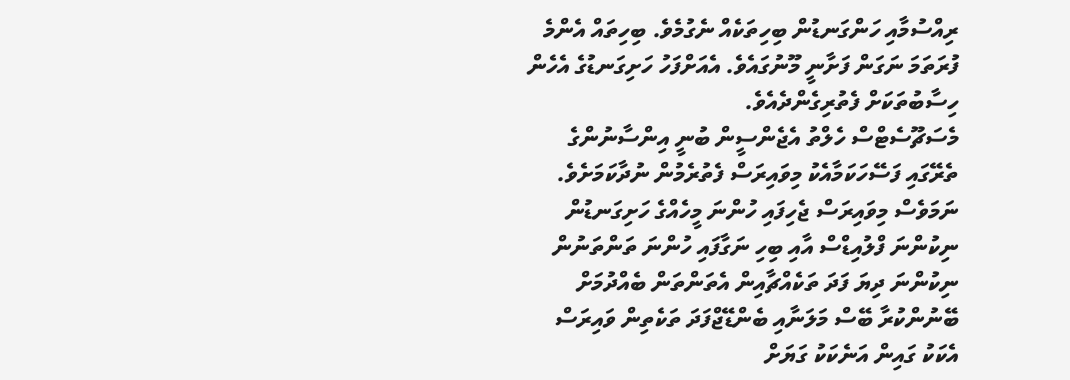ރިއްސުމާއި ހަންގަނޑުން ބިހިތަކެއް ނެގުމެވެ. ބިހިތައް އެންމެ ފުރަތަމަ ނަގަން ފަށާނީ މޫނުގައެވެ. އެއަށްފަހު ހަށިގަނޑުގެ އެހެން ހިސާބުތަކަށް ފެތުރިގެންދެއެވެ.
މެސަޗޫސެޓްސް ހެލްތު އެޖެންސީން ބުނީ އިންސާނުންގެ ތެރޭގައި ފަސޭހަކަމާއެކު މިވައިރަސް ފެތުރެމުން ނުދާކަމަށެވެ. ނަމަވެސް މިވައިރަސް ޖެހިފައި ހުންނަ މީހެއްގެ ހަށިގަނޑުން ނިކުންނަ ފްލުއިޑްސް އާއި ބިހި ނަގާފައި ހުންނަ ތަންތަނުން ނިކުންނަ ދިޔަ ފަދަ ތަކެއްޗާއިން އެތަންތަން ބެއްދުމަށް ބޭނުންކުރާ ބޭސް މަލަނާއި ބެންޑޭޖްފަދަ ތަކެތިން ވައިރަސް އެކަކު ގައިން އަނެކަކު ގަޔަށް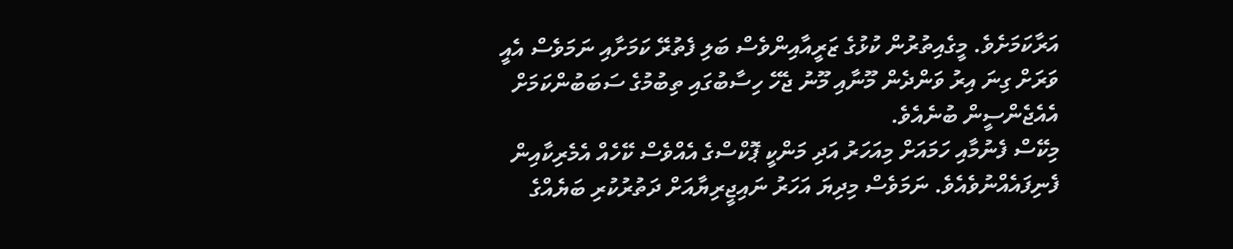އަރާކަމަށެވެ. މީގެއިތުރުން ކުޅުގެ ޒަރީއާއިންވެސް ބަލި ފެތުރޭ ކަމަށާއި ނަމަވެސް އެއީ ވަރަށް ގިނަ އިރު ވަންދެން މޫނާއި މޫނު ޖެހޭ ހިސާބުގައި ތިބުމުގެ ސަބަބުންކަމަށް އެއެޖެންސީން ބުނެއެވެ.
މިކޭސް ފެނުމާއި ހަމައަށް މިއަހަރު އަދި މަންކީ ޕޮކްސްގެ އެއްވެސް ކޭހެއް އެމެރިކާއިން ފެނިފައެއްނުވެއެވެ. ނަމަވެސް މިދިޔަ އަހަރު ނައިޖީރިޔާއަށް ދަތުރުކުރި ބަޔެއްގެ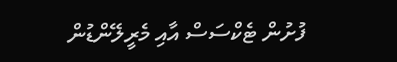ފުށުން ޓެކްސަސް އާއި މެރީލޭންޑުން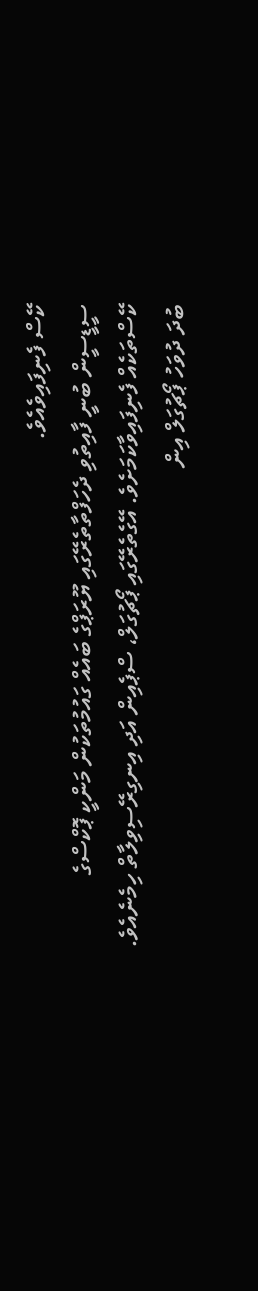ކޭސް ފެނިފައިވެއެވެ.
ސީޑީސީން ބުނީ ފާއިތުވި ދެހަފްތާތެރޭގައި ޔޫރަޕްގެ ބައެއް ގައުމުތަކުން މަންކީ ޕޮކްސްގެ ކޭސްތަކެއް ފެނިފައިވާކަމަށެވެ. އޭގެތެރޭގައި ޕޯޗުގަލް، ސްޕެއިން އަދި އިނގިރޭސިވިލާތް ހިމެނެއެވެ.
ބުދަ ދުވަހު ޕޯޗުގަލް އިން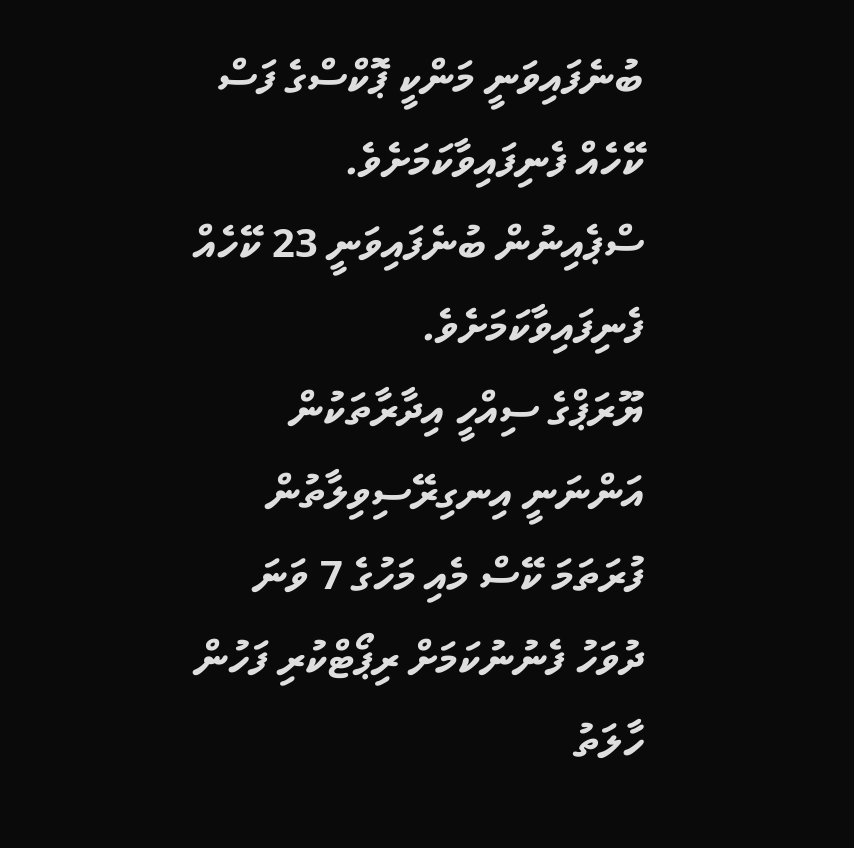ބުނެފައިވަނީ މަންކީ ޕޮކްސްގެ ފަސް ކޭހެއް ފެނިފައިވާކަމަށެވެ. ސްޕެއިނުން ބުނެފައިވަނީ 23 ކޭހެއް ފެނިފައިވާކަމަށެވެ.
ޔޫރަޕްގެ ސިއްހީ އިދާރާތަކުން އަންނަނީ އިނގިރޭސިވިލާތުން ފުރަތަމަ ކޭސް މެއި މަހުގެ 7 ވަނަ ދުވަހު ފެނުނުކަމަށް ރިޕޯޓްކުރި ފަހުން ހާލަތު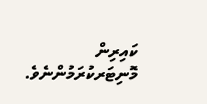ކައިރިން މޮނިޓަރކުރަމުންނެވެ.